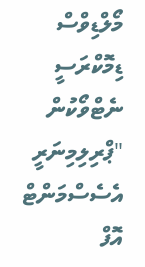މޯލްޑިވްސް ޑިމޮކްރަސީ ނެޓްވޯކުން "ޕްރިލިމިނަރީ އެސެސްމަންޓް އޮފް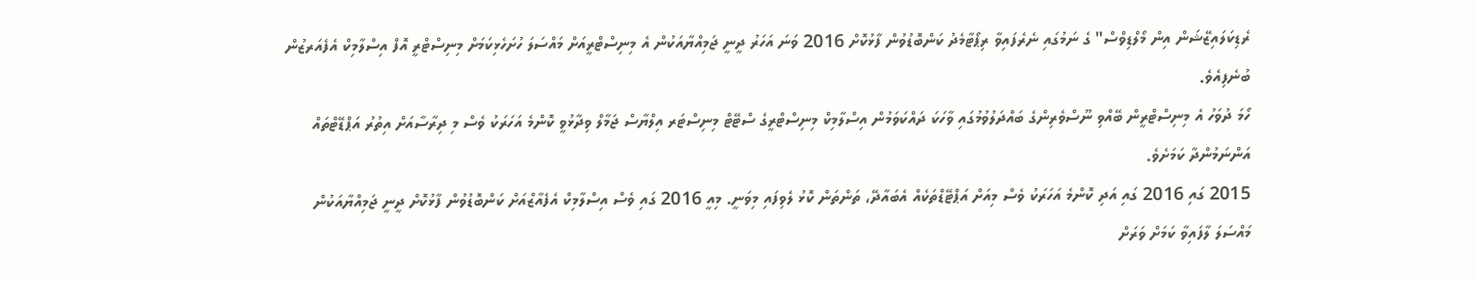ރެޑިކަލައިޒޭޝަން އިން މޯލްޑިވްސް" ގެ ނަމުގައި ނެރެފައިވާ ރިޕޯޓާމެދު ކަންބޮޑުވުން ފާޅުކޮށް 2016 ވަނަ އަހަރު ދީނީ ޖަމިއްޔާއަކުން އެ މިނިސްޓްރީއަށް މައްސަލަ ހުށަހެޅިކަމަށް މިނިސްޓްރީ އޮފް އިސްލާމިކް އެފެއަރޒުން ބުނެފިއެވެ.
ހޯމަ ދުވަހު އެ މިނިސްޓްރީން ބޭއްވި ނޫސްވެރިންގެ ބައްދަލުވުމުގައި ވާހަކަ ދައްކަވަމުން އިސްލާމިކް މިނިސްޓްރީގެ ސްޓޭޓް މިނިސްޓަރ އިލްޔާސް ޖަމާލް ވިދާޅުވީ ކޮންމެ އަހަރަކު ވެސް މި ދިރާސާއަށް އިތުރު އަޕްޑޭޓްތައް އަންނަމުންދާ ކަމަށެވެ.
2015 ގައި 2016 ގައި އަދި ކޮންމެ އަހަރަކު ވެސް މިއަށް އަޕްޓޭޑްތަކެއް އެބައާދޭ، ތަންތަން ކޮޅު ލެވިފައި މިވަނީ. މިއީ 2016 ގައި ވެސް އިސްލާމިކް އެފެއާޒްއަށް ކަންބޮޑުވުން ފާޅުކޮށް ދީނީ ޖަމިއްޔާއަކުން މައްސަލަ ލާފައިވާ ކަމަށް ވަރަށް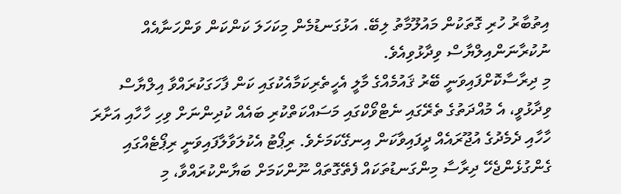އިތުބާރު ހުރި ގޮތަކުން މައުލޫމާތު ލިބޭ. އަޅުގަނޑުމެން މިކަހަލަ ކަންކަން ވަންހަނާއެއް ނުކުރާނަންއިލްޔާސް ވިދާޅުވިއެވެ.
މި ދިރާސާކޮށްފައިވަނީ ބޭރު ޤައުމެއްގެ މާލީ އެހީތެރިކަމާއެކުގައި ކަން ފާހަގަކުރައްވާ އިލްޔާސް ވިދާޅުވީ، އެ މުއްދަތުގެ ތެރޭގައި ނެޓްވޯކްގައި މަސައްކަތްކުރި ބައެއް ކުދިންނަށް ވިހި ހާހާއި އަށާރަ ހާހާއި ދެމެދުގެ އުޖޫރައެއް ދީފައިވާކަން އިނގޭކަމަށެވެ. ރިޕޯޓު އެކުލަވާލާފައިވަނީ ރިޕޯޓެއްގައި ގެންގުޅެންޖެހޭ ދިރާސާ މިންގަނޑުތަކައް ފެތޭގޮތައް ނޫންކަމަށް ބަޔާންކުރައްވާ، މި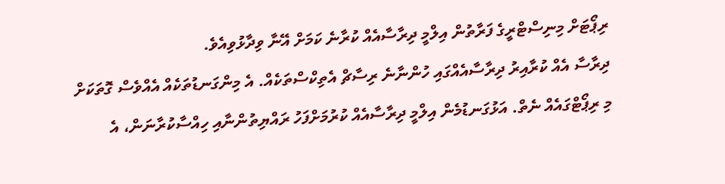ރިޕޯޓަށް މިނިސްޓްރީގެ ފަރާތުން އިލްމީ ދިރާސާއެއް ކުރާނެ ކަމަށް އޭނާ ވިދާޅުވިއެވެ.
ދިރާސާ އެއް ކުރާއިރު ދިރާސާއެއްގައި ހުންނާނެ ރިސާޗް އެތިކްސްތަކެއް. އެ މިންގަނޑުތަކެއް އެއްވެސް ގޮތަކަށް މި ރިޕޯޓްގައެއް ނެތް. އަޅުގަނޑުމެން އިލްމީ ދިރާސާއެއް ކުރުމަށްފަހު ރައްޔިތުންނާއި ހިއްސާކުރާނަން، އެ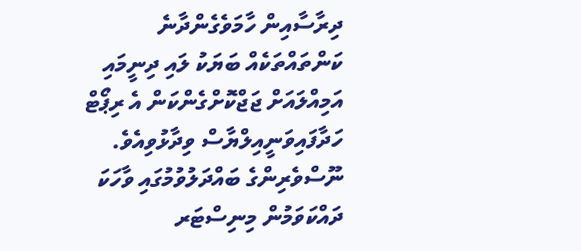ދިރާސާއިން ހާމަވެގެންދާނެ ކަންތައްތަކެއް ބަޔަކު ލައި ދިނީމައި އަމިއްލައަށް ޖަޖްކޮށްގެންކަން އެ ރިޕޯޓް ހަދާފައިވަނީއިލްޔާސް ވިދާޅުވިއެވެ.
ނޫސްވެރިންގެ ބައްދަލުވުމުގައި ވާހަކަ ދައްކަވަމުން މިނިސްޓަރ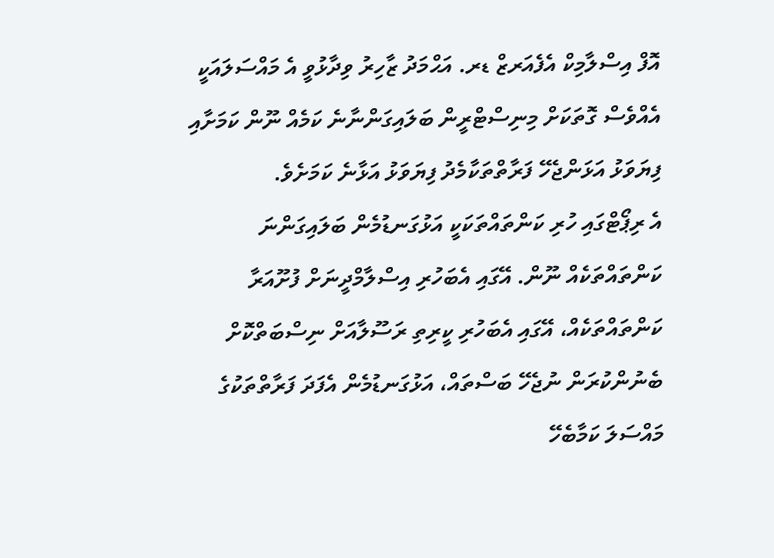އޮފް އިސްލާމިކް އެފެއަރޒް ޑރ. އަޙްމަދު ޒާހިރު ވިދާޅުވީ އެ މައްސަލައަކީ އެއްވެސް ގޮތަކަށް މިނިސްޓްރީން ބަލައިގަންނާނެ ކަމެއް ނޫން ކަމަށާއި ފިޔަވަޅު އަޅަންޖެހޭ ފަރާތްތަކާމެދު ފިޔަވަޅު އަޅާނެ ކަމަށެވެ.
އެ ރިޕޯޓްގައި ހުރި ކަންތައްތަކަކީ އަޅުގަނޑުމެން ބަލައިގަންނަ ކަންތައްތަކެއް ނޫން. އޭގައި އެބަހުރި އިސްލާމްދީނަށް ފުށޫއަރާ ކަންތައްތަކެއް، އޭގައި އެބަހުރި ކީރިތި ރަސޫލާއަށް ނިސްބަތްކޮށް ބެނުންކުރަން ނުޖެހޭ ބަސްތައް، އަޅުގަނޑުމެން އެފަދަ ފަރާތްތަކުގެ މައްސަލަ ކަމާބެހޭ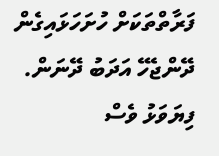ފަރާތްތަކަށް ހުށަހަޅައިގެން ދޭންޖެހޭ އަދަބު ދޭނަން. ފިޔަވަޅު ވެސް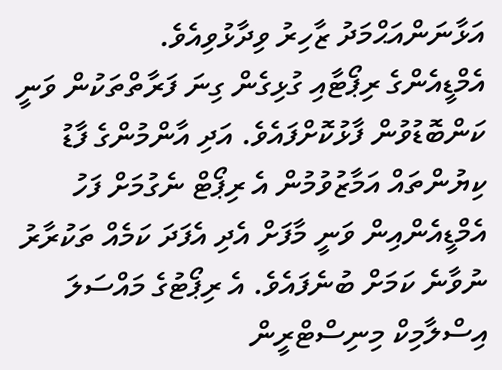އަޅާނަންއަޙްމަދު ޒާހިރު ވިދާޅުވިއެވެ.
އެމްޑީއެންގެ ރިޕޯޓާއި ގުޅިގެން ގިނަ ފަރާތްތަކުން ވަނީ ކަންބޮޑުވުން ފާޅުކޮށްފައެވެ. އަދި އާންމުންގެ ފާޑު ކިޔުންތައް އަމާޒުވުމުން އެ ރިޕޯޓް ނެގުމަށް ފަހު އެމްޑީއެންއިން ވަނީ މާފަށް އެދި އެފަދަ ކަމެއް ތަކުރާރު ނުވާނެ ކަމަށް ބުނެފައެވެ. އެ ރިޕޯޓުގެ މައްސަލަ އިސްލާމިކް މިނިސްޓްރީން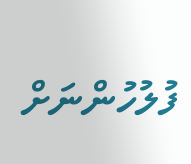ފުލުހުންނަށް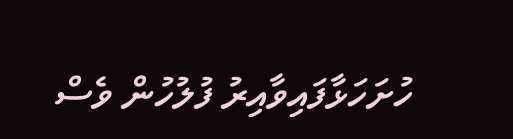ހުށަހަޅާފައިވާއިރު ފުލުހުން ވެސް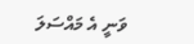ވަނީ އެ މައްސަލަ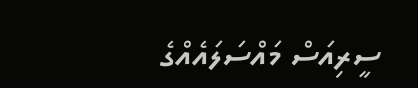ސީރިއަސް މައްސަލައެއްގެ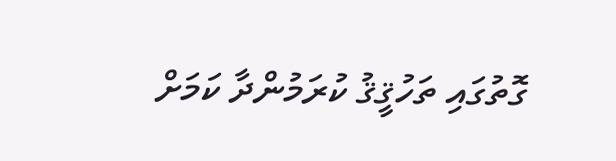ގޮތުގައި ތަހުޤީޤު ކުރަމުންދާ ކަމަށް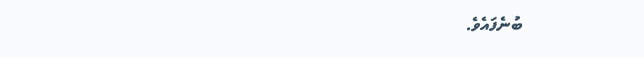ބުނެފައެވެ.